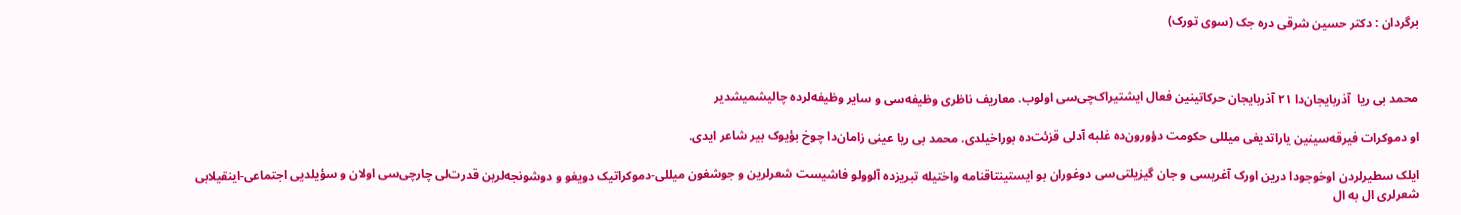برگردان : دکتر حسین شرقی دره جک (سوی تورک)



محمد بی ریا  آذربایجان‌دا ۲۱ آذربایجان حرکاتینین فعال ایشتیراک‌چی‌سی اولوب. معاریف ناظری وظیفه‌سی و سایر وظیفه‌لرده چالیشمیشدیر

او دموکرات فیرقه‌سینین یاراتدیغی میللی حکومت دؤورون‌ده غلبه آدلی قزئت‌ده بوراخیلدی. محمد بی ریا عینی زامان‌دا چوخ بؤیوک بیر شاعر ایدی.

ایلک سطیرلردن اوخوجودا درین اورک آغریسی و جان گیزیلتی‌سی دوغوران بو ایستینتاقنامه واختیله تبریزده آلوولو فاشیست شعرلرین و جوشغون میللی-دموکراتیک دویغو و دوشونجه‌لرین قدرت‌لی چارچی‌سی اولان و سؤیلدیی اجتماعی-اینقیلابی شعرلری ال به ال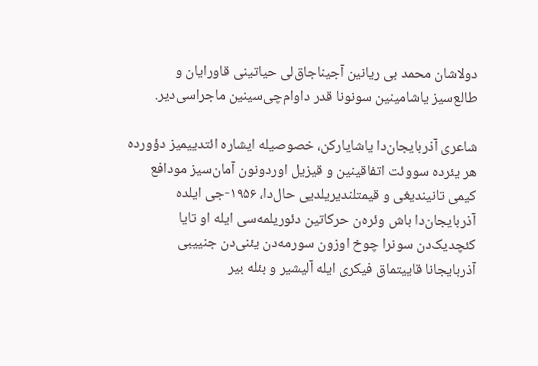دولاشان محمد بی ریانین آجیناجاق‌لی حیاتینی قاورایان و طالع‌سیز یاشامینین سونونا قدر داوام‌چی‌سینین ماجراسی‌دیر.

شاعری آذربایجان‌دا یاشایارکن، خصوصیله ایشاره ائتدییمیز دؤورده هر یئرده سووئت اتفاقینین و قیزیل اوردونون آمان‌سیز مودافع کیمی تانیندیغی و قیمتلندیریلدیی حال‌دا، ۱۹۵۶-جی ایلده آذربایجان‌دا باش وئره‌ن حرکاتین دئوریلمه‌سی ایله او تایا کئچدیک‌دن سونرا چوخ اوزون سورمه‌دن یئنی‌دن جنییبی آذربایجانا قاییتماق فیکری ایله آلیشیر و بئله بیر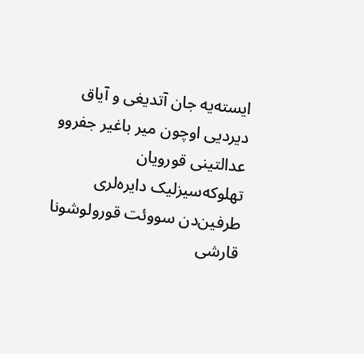ایسته‌یه جان آتدیغی و آیاق دیردیی اوچون میر باغیر جفروو عدالتینی قورویان تهلوکه‌سیزلیک دایره‌لری طرفین‌دن سووئت قورولوشونا قارشی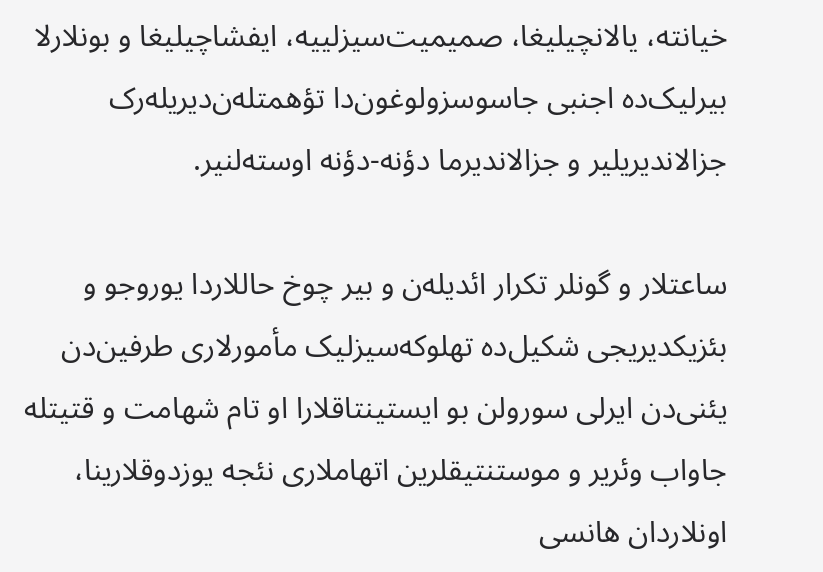خیانته، یالانچیلیغا، صمیمیت‌سیزلییه، ایفشاچیلیغا و بونلارلا بیرلیک‌ده اجنبی جاسوسزولوغون‌دا تؤهمتله‌ن‌دیریله‌رک جزالاندیریلیر و جزالاندیرما دؤنه-دؤنه اوسته‌لنیر.

ساعتلار و گونلر تکرار ائدیله‌ن و بیر چوخ حاللاردا یوروجو و بئزیکدیریجی شکیل‌ده تهلوکه‌سیزلیک مأمورلاری طرفین‌دن یئنی‌دن ایر‌لی سورولن بو ایستینتاقلارا او تام شهامت و قتیتله جاواب وئریر و موستنتیقلرین اتهاملاری نئجه یوزدوقلارینا، اونلاردان هانسی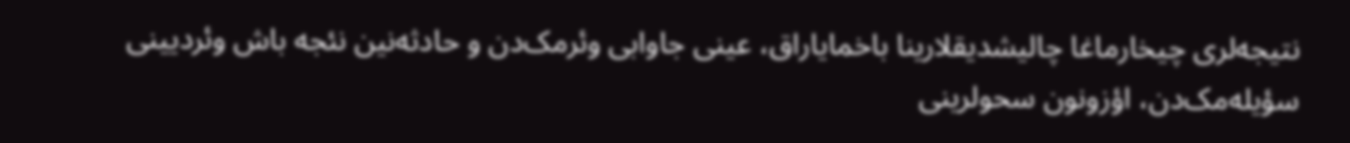نتیجه‌لری چیخارماغا چالیشدیقلارینا باخمایاراق، عینی جاوابی وئرمک‌دن و حادثه‌نین نئجه باش وئردیینی سؤیله‌مک‌دن، اؤزونون سحولرینی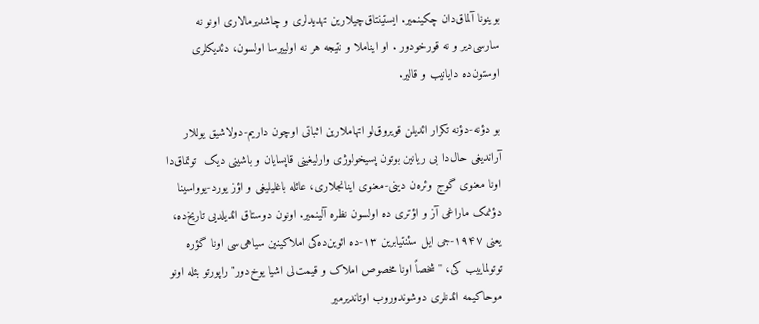بوینونا آلماق‌دان چکینمیر. ایستینتاق‌چیلارین تهدیدلری و چاشدیرمالاری اونو نه سارسی‌دیر و نه قورخودور . او ایناملا و نتیجه هر نه اولییرسا اولسون، دئدیکلری اوستون‌ده دایانیب و قالیر.

بو دؤنه-دؤنه تکرار ائدیلن قویروق‌لو اتهاملارین اثباتی اوچون داریم-دولاشیق یوللار آراندیغی حال‌دا بی ریانین بوتون پسیخولوژی وارلیغینی قاپسایان و باشینی دیک  توتماق‌دا اونا معنوی گوج وئره‌ن دینی-معنوی اینانجلاری، عائله باغلیلیغی و اؤز یورد-یوواسینا دؤنمک ماراغی آز و اؤتری ده اولسون نظره آلینمیر. اونون دوستاق ائدیلدیی تاریخ‌ده، یعنی ۱۹۴۷-جی ایل سئنتیابرین ۱۳-ده ائوین‌ده‌کی املاکینین سیاهی‌سی اونا گؤره توتولماییب کی، ''شخصاً اونا مخصوص املاک و قیمت‌لی اشیا یوخ‌دور" راپورتو بئله اونو موحاکیمه ائد‌نلری دوشوندوروب اوتاندیرمیر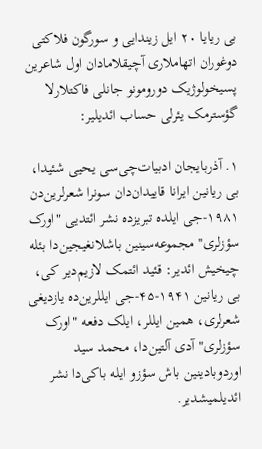بی ریایا ۲۰ ایل زیندایی و سورگون فلاکتی دوغوران اتهاملاری آچیقلامادان اول شاعرین پسیخولوژیک دورومونو جانلی فاکتلارلا گؤسترمک یئرلی حساب ائدیلیر:

۱. آذربایجان ادبیات‌چی‌سی یحیی شئیدا، بی ریانین ایرانا قاییدان‌دان سونرا شعرلرین‌دن ۱۹۸۱-جی ایلده تبریزده نشر ائتدیی "اورک سؤزلری'' مجموعه‌سینین باشلانغیجین‌دا بئله چیخیش ائدیر: قئید ائتمک لازیم‌دیر کی، بی ریانین ۱۹۴۱-۴۵-جی ایللرین‌ده یازدیغی شعرلری، همین ایللر، ایلک دفعه "اورک سؤزلری" آدی آلتین‌دا، محمد سید اوردوبادینین باش سؤزو ایله باکی‌دا نشر ائدیلمیشدیر.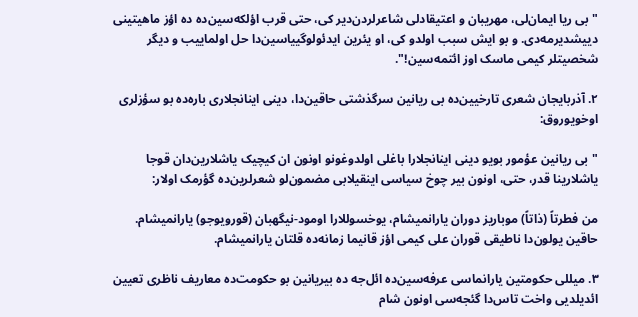"بی ریا ایمان‌لی، مهریبان و اعتیقادلی شاعرلردن‌دیر کی، حتی قرب اؤلکه‌سین‌ده ده اؤز ماهیتینی دییشدیرمه‌دی. و بو ایش سبب اولدو کی، او یئرین ایدئولوگییاسین‌دا حل اولماییب و دیگر شخصیتلر کیمی ماسک اوز ائتمه‌سین!".

۲. آذربایجان شعری تارخیین‌ده بی ریانین سرگذشتی حاقین‌دا، دینی اینانجلاری باره‌ده بو سؤزلری اوخویوروق:

"بی ریانین عؤمور بویو دینی اینانجلارا باغلی اولدوغونو اونون ان کیچیک یاشلارین‌دان قوجا یاشلارینا قدر، حتی، اونون بیر چوخ سیاسی اینقیلابی مضمون‌لو شعرلرین‌ده گؤرمک اولار:

من فطرتاً (ذاتاً) موباریز دوران یارانمیشام، یوخسوللارا اومود-نیگهبان (قورویوجو) یارانمیشام. حاقین یولون‌دا ناطیقی قوران علی کیمی اؤز قانیما زمانه‌ده قلتان یارانمیشام.

۳. میللی حکومتین یارانماسی عرفه‌سین‌ده ائل‌جه ده بیریانین بو حکومت‌ده معاریف ناظری تعیین ائدیلدیی واخت تاس‌دا گئجه‌سی اونون شام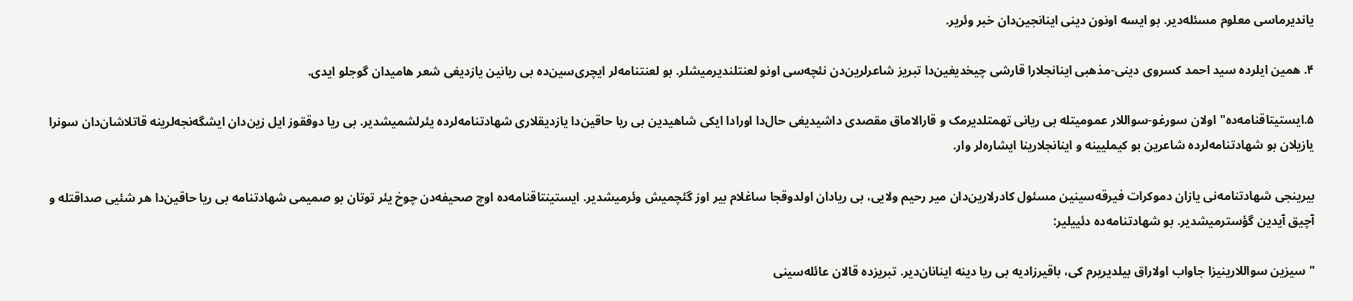یاندیرماسی معلوم مسئله‌دیر. بو ایسه اونون دینی اینانجین‌دان خبر وئریر.

۴. همین ایلرده سید احمد کسروی دینی-مذهبی اینانجلارا قارشی چیخدیغین‌دا تبریز شاعرلرین‌دن نئچه‌سی اونو لعنتلندیرمیشلر. بو لعنتنامه‌لر ایچری‌سین‌ده بی ریانین یازدیغی شعر هامیدان گوجلو ایدی.

۵.ایستیتاقنامه‌ده" اولان سورغو-سواللار عمومیتله بی ریانی تهمتلدیرمک و قارالاماق مقصدی داشیدیغی حال‌دا اورادا ایکی شاهیدین بی ریا حاقین‌دا یازدیقلاری شهادتنامه‌لرده یئرلشمیشدیر. بی ریا دوققوز ایل زین‌دان ایشگه‌نجه‌لرینه قاتلاشان‌دان سونرا یازیلان بو شهادتنامه‌لرده شاعرین بو کیملیینه و اینانجلارینا ایشاره‌لر وار.

بیرینجی شهادتنامه‌نی یازان دموکرات فیرقه‌سینین مسئول کادرلارین‌دان میر رحیم ولایی، بی ریادان اولدوقجا ساغلام بیر اوز گئچمیش وئرمیشدیر. ایستینتاقنامه‌ده اوچ صحیفه‌دن چوخ یئر توتان بو صمیمی شهادتنامه بی ریا حاقین‌دا هر شئیی صداقتله و آچیق آیدین گؤسترمیشدیر. بو شهادتنامه‌ده دئییلیر:

"سیزین سواللارینیزا جاواب اولاراق بیلدیریرم کی، باقیرزادیه بی ریا دینه اینانان‌دیر. تبریزده قالان عائله‌سینی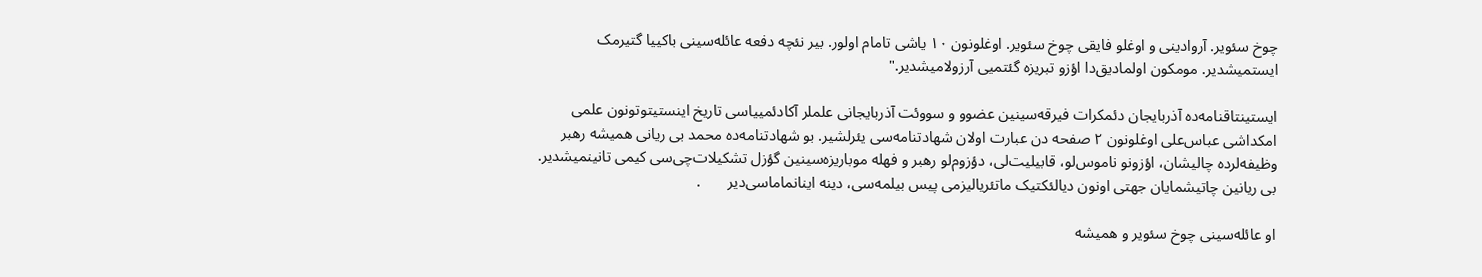چوخ سئویر. آروادینی و اوغلو فایقی چوخ سئویر. اوغلونون ۱۰ یاشی تامام اولور. بیر نئچه دفعه عائله‌سینی باکییا گتیرمک ایستمیشدیر. مومکون اولمادیق‌دا اؤزو تبریزه گئتمیی آرزولامیشدیر."

ایستینتاقنامه‌ده آذربایجان دئمکرات فیرقه‌سینین عضوو و سووئت آذربایجانی علملر آکادئمییاسی تاریخ اینستیتوتونون علمی امکداشی عباس‌علی اوغلونون ۲ صفحه دن عبارت اولان شهادتنامه‌سی یئرلشیر. بو شهادتنامه‌ده محمد بی ریانی همیشه رهبر وظیفه‌لرده چالیشان، اؤزونو ناموس‌لو، قابیلیت‌لی، دؤزوم‌لو رهبر و فهله موباریزه‌سینین گؤزل تشکیلات‌چی‌سی کیمی تانینمیشدیر. بی ریانین چاتیشمایان جهتی اونون دیالئکتیک ماتئریالیزمی پیس بیلمه‌سی، دینه اینانماماسی‌دیر       .

او عائله‌سینی چوخ سئویر و همیشه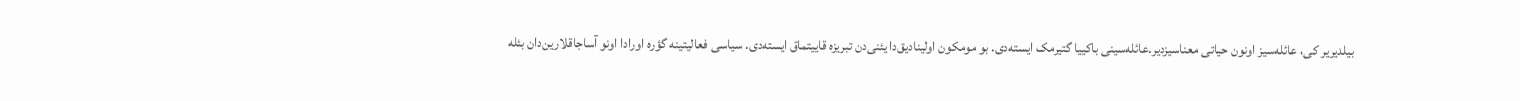بیلدیریر کی، عائله‌سیز اونون حیاتی معناسیزدیر.عائله‌سینی باکییا گتیرمک ایسته‌دی. بو مومکون اولینادیق‌دا یئنی‌دن تبریزه قاییتماق ایسته‌دی. سیاسی فعالیتینه گؤره اورادا اونو آساجاقلارین‌دان بئله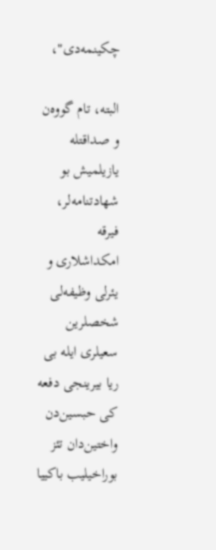چکینمه‌دی"،

البته، تام گووه‌ن و صداقتله یازیلمیش بو شهادتنامه‌لر، فیرقه امکداشلاری و یئرلی وظیفه‌لی شخصلرین سعیلری ایله بی ریا بیرینجی دفعه کی حبسین‌دن واختین‌دان تئز بوراخیلیب باکییا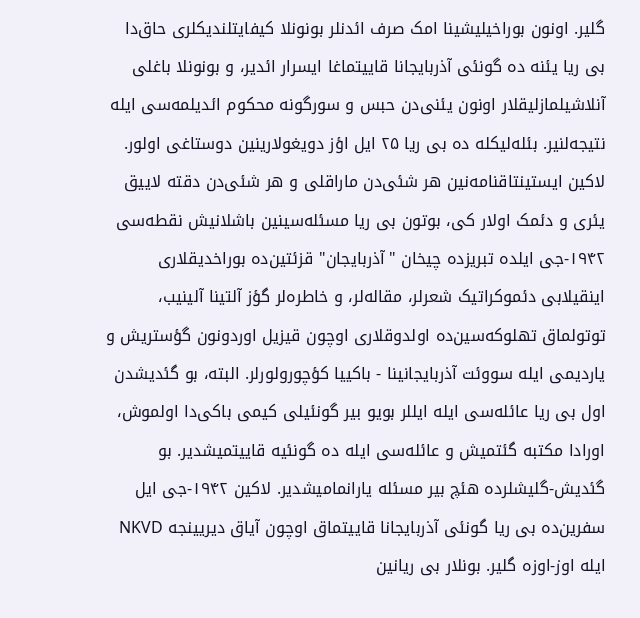گلیر. اونون بوراخیلیشینا امک صرف ائد‌نلر بونونلا کیفایتلندیکلری حاق‌دا بی ریا یئنه ده گونئی آذربایجانا قاییتماغا ایسرار ائدیر، و بونونلا باغلی آنلاشیلمازلیقلار اونون یئنی‌دن حبس و سورگونه محکوم ائدیلمه‌سی ایله نتیجه‌لنیر. بئله‌لیکله ده بی ریا ۲۵ ایل اؤز دویغولارینین دوستاغی اولور. لاکین ایستینتاقنامه‌نین هر شئی‌دن ماراقلی و هر شئی‌دن دقته لاییق یئری و دئمک اولار کی، بوتون بی ریا مسئله‌سینین باشلانیش نقطه‌سی ۱۹۴۲-جی ایلده تبریزده چیخان "آذربایجان" قزئتین‌ده بوراخدیقلاری اینقیلابی دئموکراتیک شعرلر، مقاله‌لر، و خاطره‌لر گؤز آلتینا آلینیب، توتولماق تهلوکه‌سین‌ده اولدوقلاری اوچون قیزیل اوردونون گؤستریش و یاردیمی ایله سووئت آذربایجانینا - باکییا کؤچورولورلر. البته، بو گئدیشدن اول بی ریا عائله‌سی ایله ایللر بویو بیر گونئیلی کیمی باکی‌دا اولموش، اورادا مکتبه گئتمیش و عائله‌سی ایله ده گونئیه قاییتمیشدیر. بو گئدیش-گلیشلرده هئچ بیر مسئله یارانمامیشدیر. لاکین ۱۹۴۲-جی ایل سفرین‌ده بی ریا گونئی آذربایجانا قاییتماق اوچون آیاق دیریینجه NKVD ایله اوز-اوزه گلیر. بونلار بی ریانین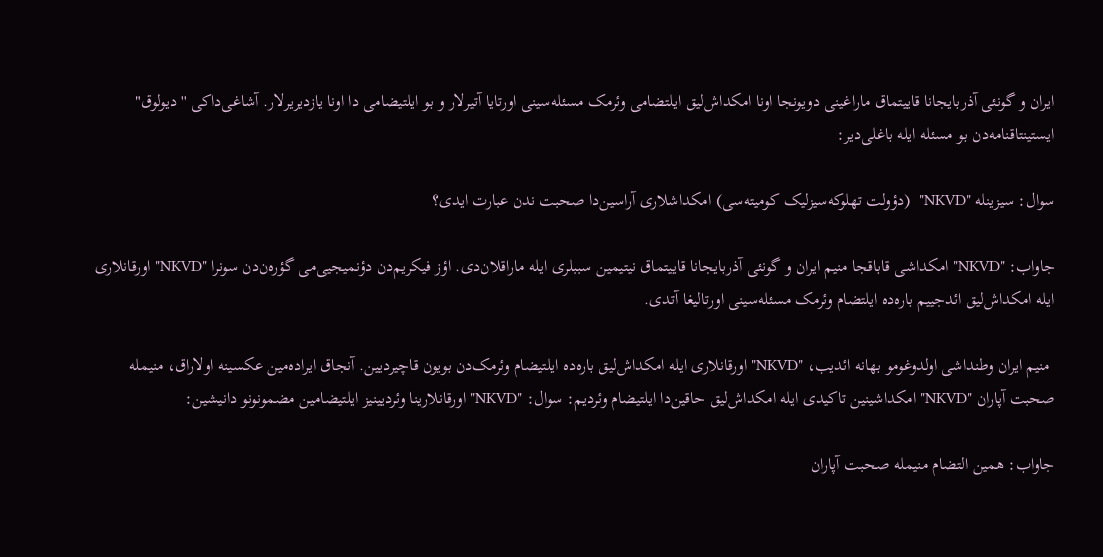ایران و گونئی آذربایجانا قاییتماق ماراغینی دویونجا اونا امکداش‌لیق ایلتضامی وئرمک مسئله‌سینی اورتایا آتیرلار و بو ایلتیضامی دا اونا یازدیریرلار. آشاغی‌داکی ''دیولوق" ایستینتاقنامه‌دن بو مسئله ایله باغلی‌دیر:

سوال: سیزینله "NKVD"  (دؤولت تهلوکه‌سیزلیک کومیته‌سی) امکداشلاری آراسین‌دا صحبت ندن عبارت ایدی؟

جاواب: "NKVD" امکداشی قاباقجا منیم ایران و گونئی آذربایجانا قاییتماق نیتیمین سببلری ایله ماراقلان‌دی. اؤز فیکریم‌دن دؤنمیجیی‌می گؤره‌ن‌دن سونرا "NKVD" اورقانلاری ایله امکداش‌لیق ائدجییم باره‌ده ایلتضام وئرمک مسئله‌سینی اورتالیغا آتدی.

 منیم ایران وطنداشی اولدوغومو بهانه ائدیب، "NKVD" اورقانلاری ایله امکداش‌لیق باره‌ده ایلتیضام وئرمک‌دن بویون قاچیردیین. آنجاق ایراده‌مین عکسینه اولاراق، منیمله صحبت آپاران "NKVD" امکداشینین تاکیدی ایله امکداش‌لیق حاقین‌دا ایلتیضام وئردیم: سوال: "NKVD" اورقانلارینا وئردیینیز ایلتیضامین مضمونونو دانیشین:

جاواب: همین التضام منیمله صحبت آپاران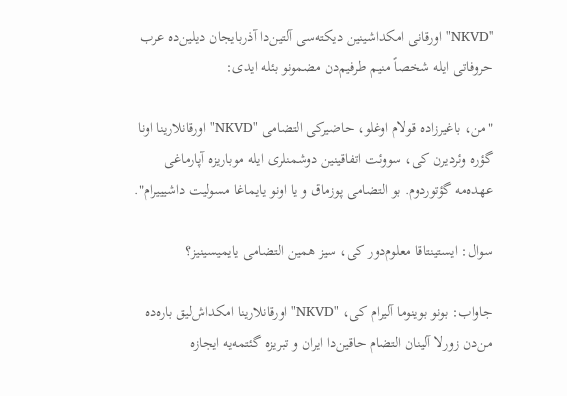''NKVD" اورقانی امکداشینین دیکته‌سی آلتین‌دا آذربایجان دیلین‌ده عرب حروفاتی ایله شخصاً منیم طرفیم‌دن مضمونو بئله ایدی:

"من، باغیرزاده قولام اوغلو، حاضیرکی التضامی "NKVD" اورقانلارینا اونا گؤره وئردیرن کی، سووئت اتفاقینین دوشمنلری ایله موباریزه آپارماغی عهده‌مه گؤتوردوم. بو التضامی پوزماق و یا اونو یایماغا مسولیت داشیییرام".

سوال: ایستینتاقا معلوم‌دور کی، سیز همین التضامی یایمیسینیز؟

جاواب: بونو بوینوما آلیرام کی، "NKVD" اورقانلارینا امکداش‌لیق باره‌ده من‌دن زورلا آلینان التضام حاقین‌دا ایران و تبریزه گئتمه‌یه ایجازه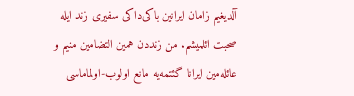آلدیغیم زامان ایرانین باکی‌داکی سفیری زند ایله صحبت ائلمیشم. من زنددن همین التضامین منیم و عائله‌مین ایرانا گئتمه‌یه مانع اولوب-اولماماسی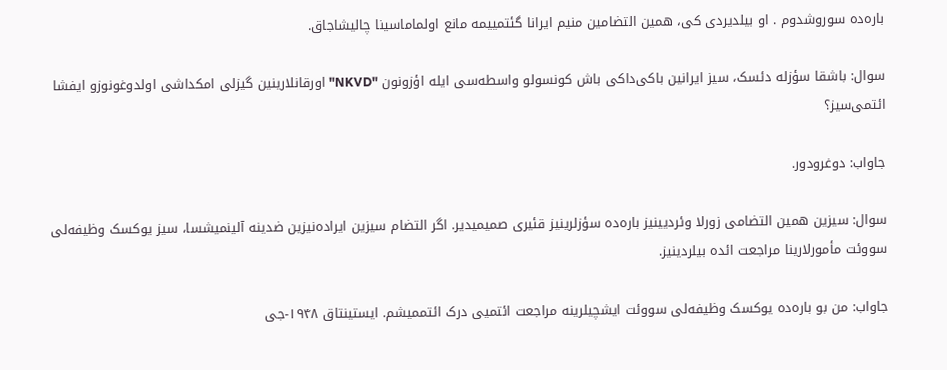باره‌ده سوروشدوم . او بیلدیردی کی، همین التضامین منیم ایرانا گئتمییمه مانع اولماماسینا چالیشاجاق.

سوال: باشقا سؤزله دئسک، سیز ایرانین باکی‌داکی باش کونسولو واسطه‌سی ایله اؤزونون "NKVD" اورقانلارینین گیزلی امکداشی اولدوغونوزو ایفشا ائتمی‌سیز؟

جاواب: دوغرودور.

سوال: سیزین همین التضامی زورلا وئردیینیز باره‌ده سؤزلرینیز قئیری صمیمیدیر. اگر التضام سیزین ایراده‌نیزین ضدینه آلینمیشسا، سیز یوکسک وظیفه‌لی سووئت مأمورلارینا مراجعت ائده بیلردینیز.

جاواب: من بو باره‌ده یوکسک وظیفه‌لی سووئت ایشچیلرینه مراجعت ائتمیی درک ائتممیشم. ایستینتاق ۱۹۴۸-جی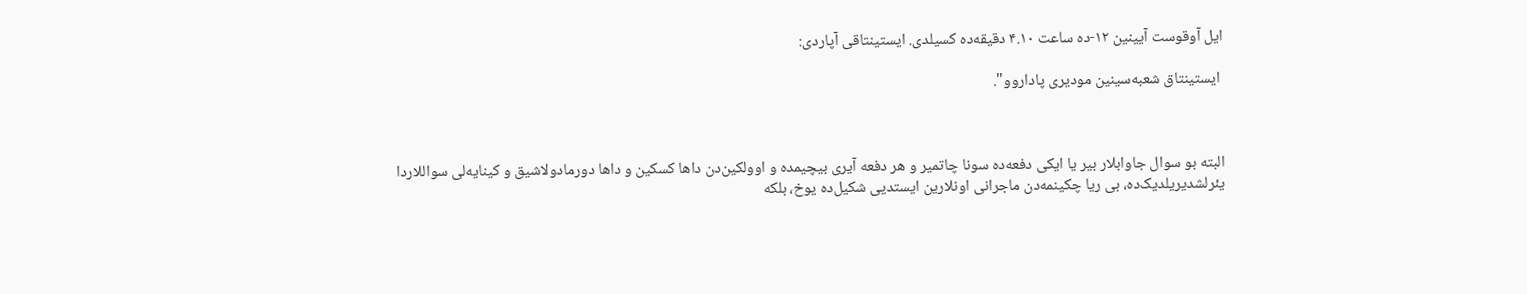ایل آوقوست آیینین ۱۲-ده ساعت ۴.۱۰ دقیقه‌ده کسیلدی. ایستینتاقی آپاردی:

 ایستینتاق شعبه‌سینین مودیری پاداروو".



البته بو سوال جاوابلار بیر یا ایکی دفعه‌ده سونا چاتمیر و هر دفعه آیری بیچیمده و اوولکین‌دن داها کسکین و داها دورمادولاشیق و کینایه‌لی سواللاردا یئرلشدیریلدیک‌ده، بی ریا چکینمه‌دن ماجرانی اونلارین ایستدیی شکیل‌ده یوخ، بلکه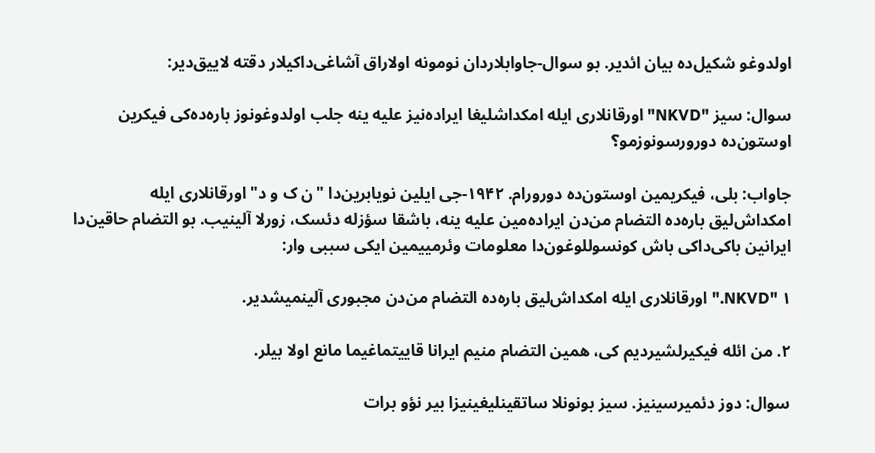اولدوغو شکیل‌ده بیان ائدیر. بو سوال-جاوابلاردان نومونه اولاراق آشاغی‌داکیلار دقته لاییق‌دیر:

سوال: سیز "NKVD" اورقانلاری ایله امکداشلیغا ایراده‌نیز علیه ینه جلب اولدوغونوز باره‌ده‌کی فیکرین اوستون‌ده دورورسونوزمو؟

جاواب: بلی، فیکریمین اوستون‌ده دورورام. ۱۹۴۲-جی ایلین نویابرین‌دا "ن ک و د" اورقانلاری ایله امکداش‌لیق باره‌ده التضام من‌دن ایراده‌مین علیه ینه، باشقا سؤزله دئسک، زورلا آلینیب. بو التضام حاقین‌دا ایرانین باکی‌داکی باش کونسوللوغون‌دا معلومات وئرمییمین ایکی سببی وار:

۱ "NKVD." اورقانلاری ایله امکداش‌لیق باره‌ده التضام من‌دن مجبوری آلینمیشدیر.

۲. من ائله فیکیرلشیردیم کی، همین التضام منیم ایرانا قاییتماغیما مانع اولا بیلر.

سوال: دوز دئمیرسینیز. سیز بونونلا ساتقینلیغینیزا بیر نؤو برات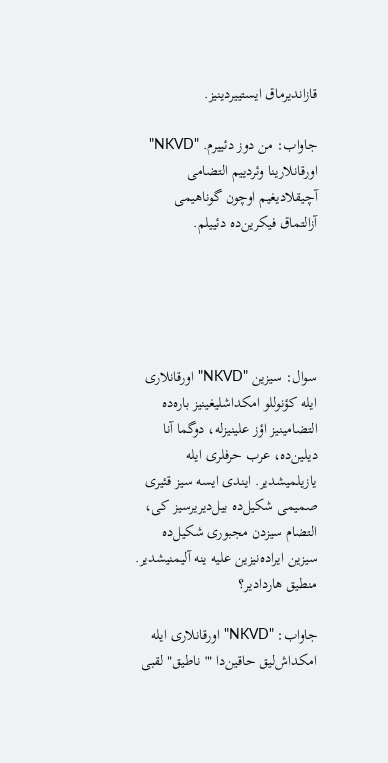قازاندیرماق ایستییردینیز.

جاواب: من دوز دئییرم. "NKVD" اورقانلارینا وئردییم التضامی آچیقلادیغیم اوچون گوناهیمی آزالتماق فیکرین‌ده دئییلم.





سوال: سیزین "NKVD" اورقانلاری ایله کؤنوللو امکداشلیغینیز باره‌ده التضامینیز اؤز علینیزله، دوگما آنا دیلین‌ده، عرب حرفلری ایله یازیلمیشدیر. ایندی ایسه سیز قئیری صمیمی شکیل‌ده بیل‌دیریرسیز کی، التضام سیزدن مجبوری شکیل‌ده سیزین ایراده‌نیزین علیه ینه آلیمنیشدیر. منطیق هاردادیر؟

جاواب: "NKVD" اورقانلاری ایله امکداش‌لیق حاقین‌دا "'ناطیق" لقبی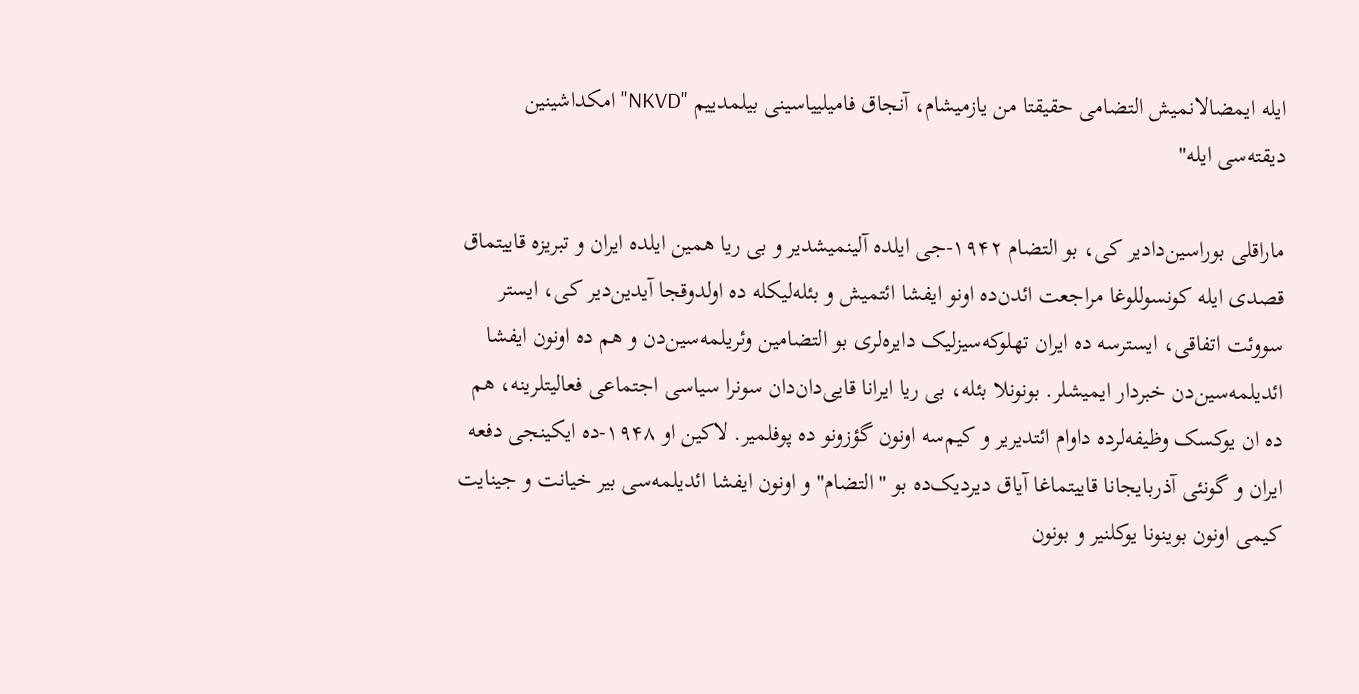ایله ایمضالانمیش التضامی حقیقتا من یازمیشام، آنجاق فامیلییاسینی بیلمدییم "NKVD" امکداشینین دیقته‌سی ایله"

ماراقلی بوراسین‌دادیر کی، بو التضام ۱۹۴۲-جی ایلده آلینمیشدیر و بی ریا همین ایلده ایران و تبریزه قاییتماق قصدی ایله کونسوللوغا مراجعت ائد‌ن‌ده اونو ایفشا ائتمیش و بئله‌لیکله ده اولدوقجا آیدین‌دیر کی، ایستر سووئت اتفاقی، ایسترسه ده ایران تهلوکه‌سیزلیک دایره‌لری بو التضامین وئریلمه‌سین‌دن و هم ده اونون ایفشا ائدیلمه‌سین‌دن خبردار ایمیشلر. بونونلا بئله، بی ریا ایرانا قایی‌دان‌دان سونرا سیاسی اجتماعی فعالیتلرینه، هم ده ان یوکسک وظیفه‌لرده داوام ائتدیریر و کیم‌سه اونون گؤزونو ده پوفلمیر. لاکین او ۱۹۴۸-ده ایکینجی دفعه ایران و گونئی آذربایجانا قاییتماغا آیاق دیردیک‌ده بو "التضام" و اونون ایفشا ائدیلمه‌سی بیر خیانت و جینایت کیمی اونون بوینونا یوکلنیر و بونون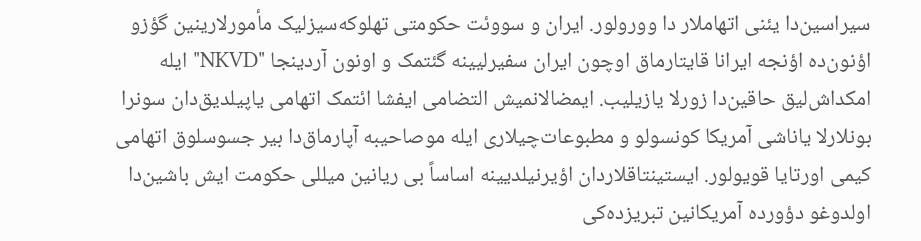سیراسین‌دا یئنی اتهاملار دا وورولور. ایران و سووئت حکومتی تهلوکه‌سیزلیک مأمورلارینین گؤزو اؤنون‌ده اؤنجه ایرانا قایتارماق اوچون ایران سفیرلیینه گئتمک و اونون آردینجا "NKVD" ایله امکداش‌لیق حاقین‌دا زورلا یازیلیب. ایمضالانمیش التضامی ایفشا ائتمک اتهامی یاپیلدیق‌دان سونرا بونلارلا یاناشی آمریکا کونسولو و مطبوعات‌چیلاری ایله موصاحیبه آپارماق‌دا بیر جسوسلوق اتهامی کیمی اورتایا قویولور. ایستینتاقلاردان اؤیرنیلدیینه اساساً بی ریانین میللی حکومت ایش باشین‌دا اولدوغو دؤورده آمریکانین تبریزده‌کی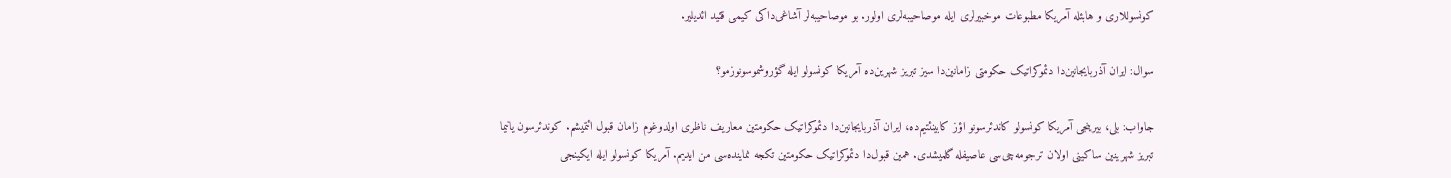کونسوللاری و هابئله آمریکا مطبوعات موخبیرلری ایله موصاحیبه‌لری اولور. بو موصاحیبه‌لر آشاغی‌داکی کیمی قئید ائدیلیر.

سوال: ایران آذربایجانین‌دا دئموکراتیک حکومتی زامانین‌دا سیز تبریز شهرین‌ده آمریکا کونسولو ایله گؤروشموسونوزمو؟

جاواب: بلی، بیرینجی آمریکا کونسولو کاندئرسونو اؤز کابینئتیم‌ده، ایران آذربایجانین‌دا دئموکراتیک حکومتین معاریف ناظری اولدوغوم زامان قبول ائتمیشم. کوندئرسون یانیما تبریز شهرینین ساکینی اولان ترجومه‌چی‌سی عاصیفله گلمیشدی. همین قبول‌دا دئموکراتیک حکومتین تکجه نماینده‌سی من ایدیم. آمریکا کونسولو ایله ایکینجی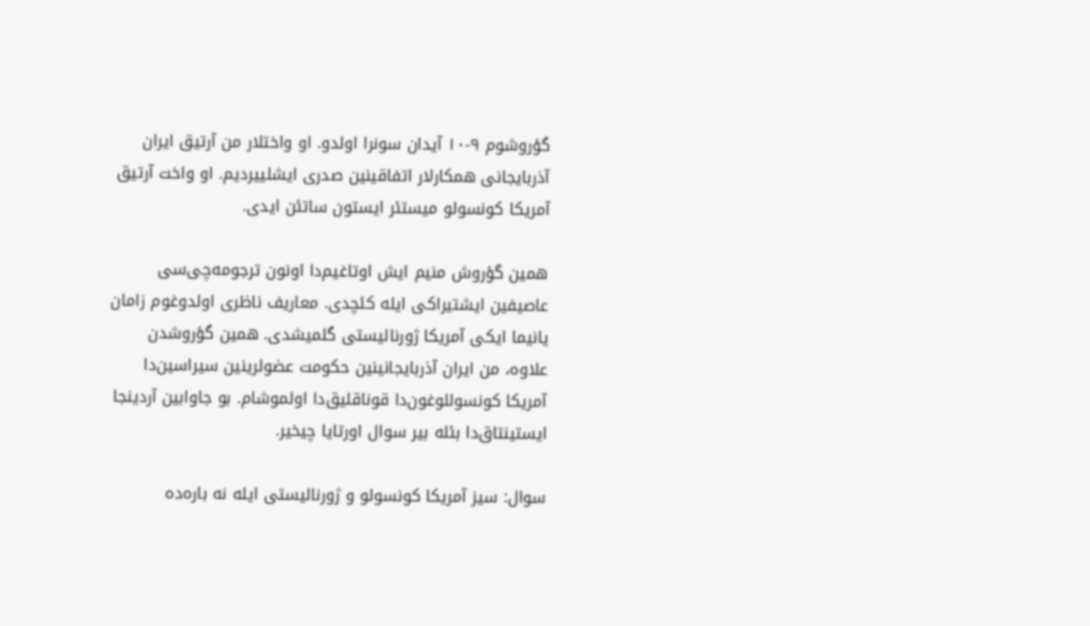گؤروشوم ۹-۱۰ آیدان سونرا اولدو. او واختلار من آرتیق ایران آذربایجانی همکارلار اتفاقینین صدری ایشلییردیم. او واخت آرتیق آمریکا کونسولو میستئر ایستون ساتئن ایدی.

همین گؤروش منیم ایش اوتاغیم‌دا اونون ترجومه‌چی‌سی عاصیفین ایشتیراکی ایله کئچدی. معاریف ناظری اولدوغوم زامان یانیما ایکی آمریکا ژورنالیستی گلمیشدی. همین گؤروشدن علاوه، من ایران آذربایجانینین حکومت عضولرینین سیراسین‌دا آمریکا کونسوللوغون‌دا قوناقلیق‌دا اولموشام. بو جاوابین آردینجا ایستینتاق‌دا بئله بیر سوال اورتایا چیخیر.

سوال: سیز آمریکا کونسولو و ژورنالیستی ایله نه باره‌ده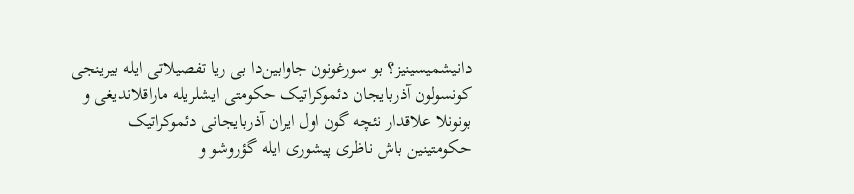دانیشمیسینیز؟ بو سورغونون جاوابین‌دا بی ریا تفصیلاتی ایله بیرینجی کونسولون آذربایجان دئموکراتیک حکومتی ایشلریله ماراقلاندیغی و بونونلا علاقدار نئچه گون اول ایران آذربایجانی دئموکراتیک حکومتینین باش ناظری پیشوری ایله گؤروشو و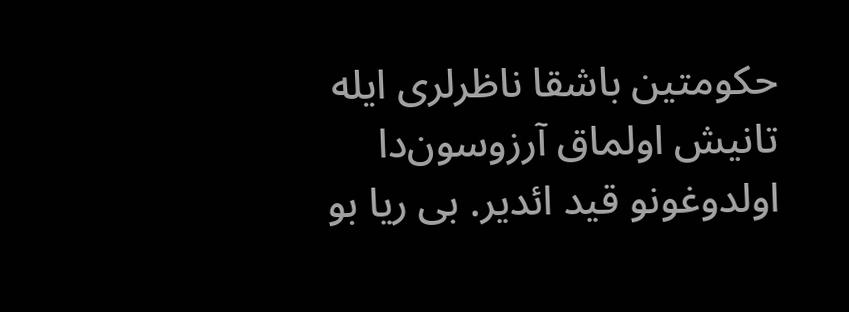حکومتین باشقا ناظرلری ایله تانیش اولماق آرزوسون‌دا اولدوغونو قید ائدیر. بی ریا بو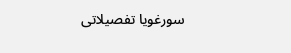سورغویا تفصیلاتی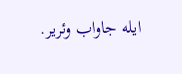ایله جاواب وئریر.